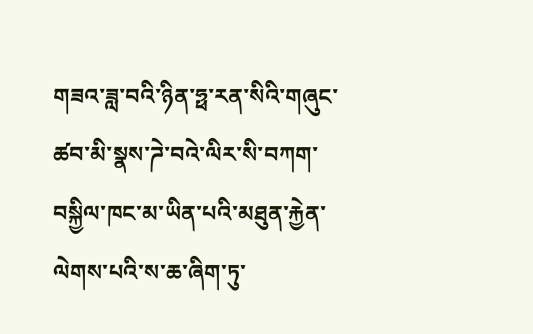གཟའ་ཟླ་བའི་ཉིན་ཧྥ་རན་སིའི་གཞུང་ཚབ་མི་སྣས་ཌེ་བའེ་ལིར་སི་བཀག་བསྐྱིལ་ཁང་མ་ཡིན་པའི་མཐུན་རྐྱེན་ལེགས་པའི་ས་ཆ་ཞིག་ཏུ་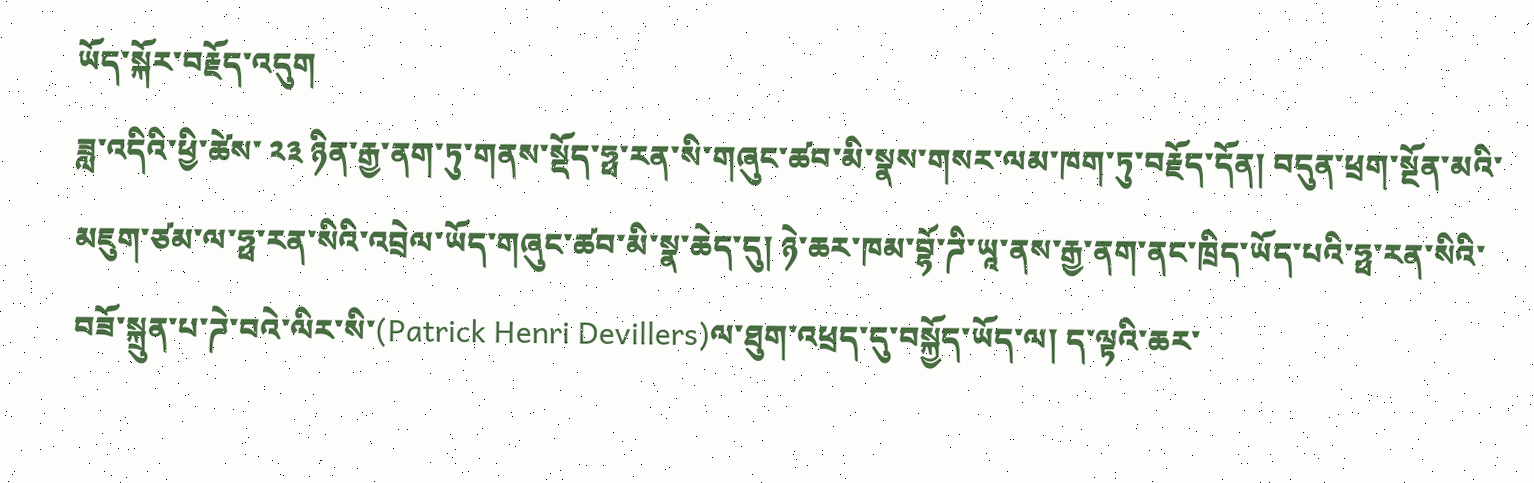ཡོད་སྐོར་བརྗོད་འདུག
ཟླ་འདིའི་ཕྱི་ཚེས་ ༢༣ ཉིན་རྒྱ་ནག་ཏུ་གནས་སྡོད་ཧྥ་རན་སི་གཞུང་ཚབ་མི་སྣས་གསར་ལམ་ཁག་ཏུ་བརྗོད་དོན། བདུན་ཕྲག་སྔོན་མའི་མཇུག་ཙམ་ལ་ཧྥ་རན་སིའི་འབྲེལ་ཡོད་གཞུང་ཚབ་མི་སྣ་ཆེད་དུ། ཉེ་ཆར་ཁམ་བྷོ་ཌི་ཡཱ་ནས་རྒྱ་ནག་ནང་ཁྲིད་ཡོད་པའི་ཧྥ་རན་སིའི་བཟོ་སྐྲུན་པ་ཌེ་བའེ་ལིར་སི་(Patrick Henri Devillers)ལ་ཐུག་འཕྲད་དུ་བསྐྱོད་ཡོད་ལ། ད་ལྟའི་ཆར་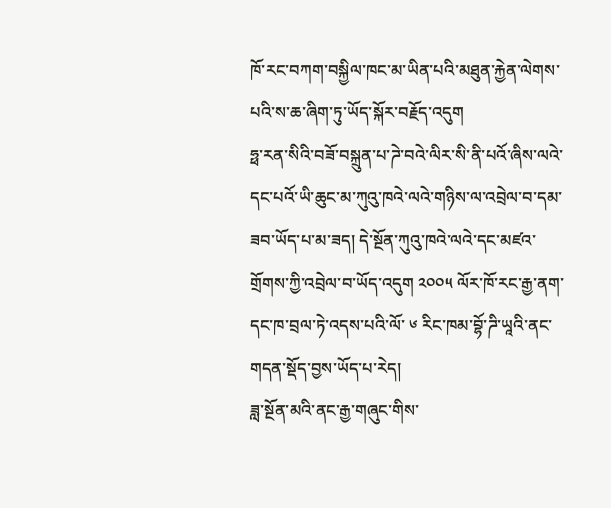ཁོ་རང་བཀག་བསྐྱིལ་ཁང་མ་ཡིན་པའི་མཐུན་རྐྱེན་ལེགས་པའི་ས་ཆ་ཞིག་ཏུ་ཡོད་སྐོར་བརྗོད་འདུག
ཧྥ་རན་སིའི་བཟོ་བསྐྲུན་པ་ཌེ་བའེ་ལིར་སི་ནི་པའོ་ཞིས་ལའེ་དང་པའོ་ཡི་ཆུང་མ་ཀུའུ་ཁའེ་ལའེ་གཉིས་ལ་འབྲེལ་བ་དམ་ཟབ་ཡོད་པ་མ་ཟད། དེ་སྔོན་ཀུའུ་ཁའེ་ལའེ་དང་མཛའ་གྲོགས་ཀྱི་འབྲེལ་བ་ཡོད་འདུག ༢༠༠༥ ལོར་ཁོ་རང་རྒྱ་ནག་དང་ཁ་བྲལ་ཏེ་འདས་པའི་ལོ་ ༦ རིང་ཁམ་བྷོ་ཌི་ཡཱའི་ནང་གདན་སྡོད་བྱས་ཡོད་པ་རེད།
ཟླ་སྔོན་མའི་ནང་རྒྱ་གཞུང་གིས་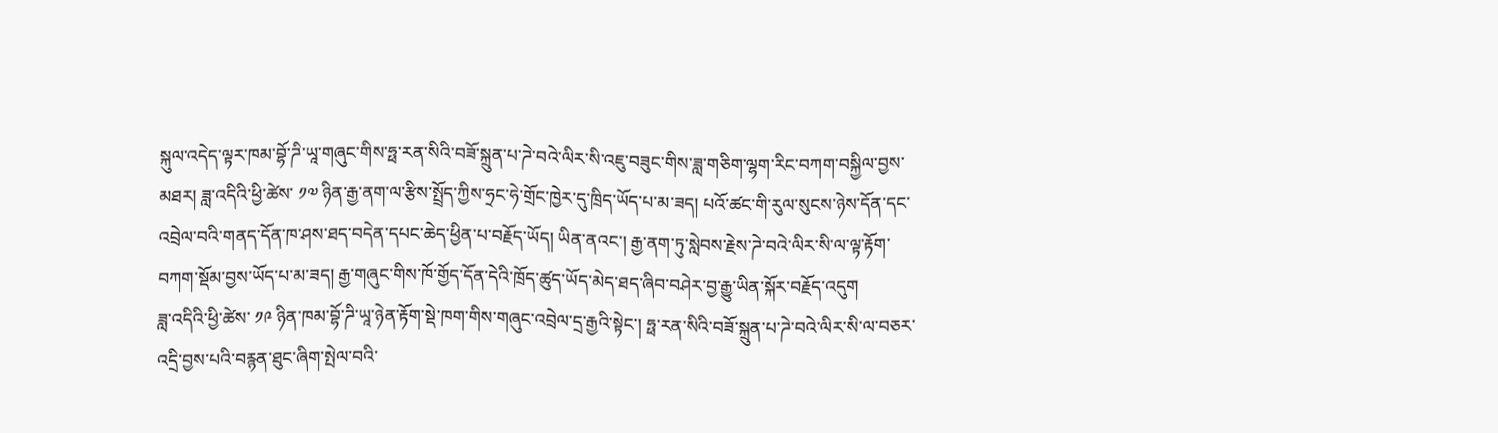སྐུལ་འདེད་ལྟར་ཁམ་བྷོ་ཌི་ཡཱ་གཞུང་གིས་ཧྥ་རན་སིའི་བཟོ་སྐྲུན་པ་ཌེ་བའེ་ལིར་སི་འཇུ་བཟུང་གིས་ཟླ་གཅིག་ལྷག་རིང་བཀག་བསྐྱིལ་བྱས་མཐར། ཟླ་འདིའི་ཕྱི་ཚེས་ ༡༧ ཉིན་རྒྱ་ནག་ལ་རྩིས་སྤྲོད་ཀྱིས་ཧྲང་ཧེ་གྲོང་ཁྱེར་དུ་ཁྲིད་ཡོད་པ་མ་ཟད། པའོ་ཚང་གི་རུལ་སུངས་ཉེས་དོན་དང་འབྲེལ་བའི་གནད་དོན་ཁ་ཤས་ཐད་བདེན་དཔང་ཆེད་ཕྱིན་པ་བརྗོད་ཡོད། ཡིན་ནའང་། རྒྱ་ནག་ཏུ་སླེབས་རྗེས་ཌེ་བའེ་ལིར་སི་ལ་ལྟ་རྟོག་བཀག་སྡོམ་བྱས་ཡོད་པ་མ་ཟད། རྒྱ་གཞུང་གིས་ཁོ་གྱོད་དོན་དེའི་ཁྲོད་ཚུད་ཡོད་མེད་ཐད་ཞིབ་བཤེར་བྱ་རྒྱུ་ཡིན་སྐོར་བརྗོད་འདུག
ཟླ་འདིའི་ཕྱི་ཚེས་ ༡༩ ཉིན་ཁམ་བྷོ་ཌི་ཡཱ་ཉེན་རྟོག་སྡེ་ཁག་གིས་གཞུང་འབྲེལ་དྲ་རྒྱའི་སྟེང་། ཧྥ་རན་སིའི་བཟོ་སྐྲུན་པ་ཌེ་བའེ་ལིར་སི་ལ་བཅར་འདྲི་བྱས་པའི་བརྙན་ཐུང་ཞིག་སྤེལ་བའི་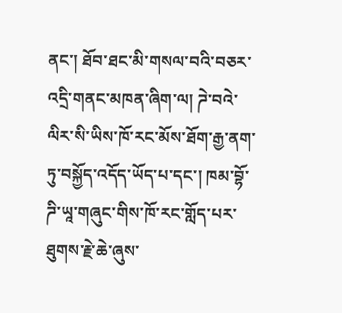ནང་། ཐོབ་ཐང་མི་གསལ་བའི་བཅར་འདྲི་གནང་མཁན་ཞིག་ལ། ཌེ་བའེ་ལིར་སི་ཡིས་ཁོ་རང་མོས་ཐོག་རྒྱ་ནག་ཏུ་བསྐྱོད་འདོད་ཡོད་པ་དང་། ཁམ་བྷོ་ཌི་ཡཱ་གཞུང་གིས་ཁོ་རང་གློད་པར་ཐུགས་རྗེ་ཆེ་ཞུས་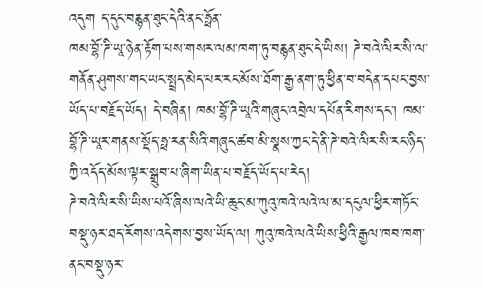འདུག ད་དུང་བརྙན་ཐུང་དེའི་ནང་ཧྥོན་
ཁམ་བྷོ་ཌི་ཡཱ་ཉེན་རྟོག་པས་གསར་ལམ་ཁག་ཏུ་བརྙན་ཐུང་དེ་ཡིས། ཌེ་བའེ་ལིར་སི་ལ་གནོན་ཤུགས་གང་ཡང་སྤྲད་མེད་པར་རང་མོས་ཐོག་རྒྱ་ནག་ཏུ་ཕྱིན་བ་བདེན་དཔང་བྱས་ཡོད་པ་བརྗོད་ཡོད། དེ་བཞིན། ཁམ་བྷོ་ཌི་ཡཱའི་གཞུང་འབྲེལ་དཔོན་རིགས་དང་། ཁམ་བྷོ་ཌི་ཡཱར་གནས་སྡོད་ཧྥ་རན་སིའི་གཞུང་ཚབ་མི་སྣས་ཀྱང་དེ་ནི་ཌེ་བའེ་ལིར་སི་རང་ཉིད་ཀྱི་འདོད་མོས་ལྟར་སྒྲུབ་པ་ཞིག་ཡིན་པ་བརྗོད་ཡོད་པ་རེད།
ཌེ་བའེ་ལིར་སི་ཡིས་པའོ་ཞིས་ལའེ་ཡི་ཆུང་མ་ཀུའུ་ཁའེ་ལའེ་ལ་མ་དངུལ་ཕྱིར་གཏོང་བསྡུ་ཉར་ཐད་རོགས་འདེགས་བྱས་ཡོད་ལ། ཀུའུ་ཁའེ་ལའེ་ཡིས་ཕྱིའི་རྒྱལ་ཁབ་ཁག་ནང་བསྡུ་ཉར་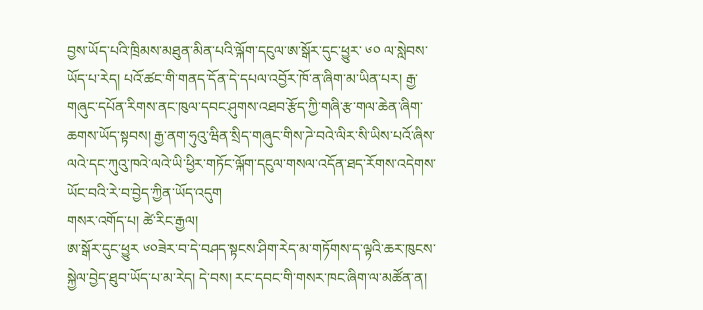བྱས་ཡོད་པའི་ཁྲིམས་མཐུན་མིན་པའི་ལྐོག་དངུལ་ཨ་སྒོར་དུང་ཕྱུར་ ༦༠ ལ་སླེབས་ཡོད་པ་རེད། པའོ་ཚང་གི་གནད་དོན་དེ་དཔལ་འབྱོར་ཁོ་ན་ཞིག་མ་ཡིན་པར། རྒྱ་གཞུང་དཔོན་རིགས་ནང་ཁུལ་དབང་ཤུགས་འཐབ་རྩོད་ཀྱི་གཞི་རྩ་གལ་ཆེན་ཞིག་ཆགས་ཡོད་སྟབས། རྒྱ་ནག་ཧུའུ་ཝིན་སྲིད་གཞུང་གིས་ཌེ་བའེ་ལིར་སི་ཡིས་པའོ་ཞིས་ལའེ་དང་ཀུའུ་ཁའེ་ལའེ་ཡི་ཕྱིར་གཏོང་ལྐོག་དངུལ་གསལ་འདོན་ཐད་རོགས་འདེགས་ཡོང་བའི་རེ་བ་བྱེད་ཀྱིན་ཡོད་འདུག
གསར་འགོད་པ། ཚེ་རིང་རྒྱལ།
ཨ་སྒོར་དུང་ཕྱུར ༦༠ཟེར་བ་དེ་བཤད་སྟངས་ཤིག་རེད་མ་གཏོགས་ད་ལྟའི་ཆར་ཁུངས་སྐྱེལ་བྱེད་ཐུབ་ཡོད་པ་མ་རེད། དེ་བས། རང་དབང་གི་གསར་ཁང་ཞིག་ལ་མཚོན་ན།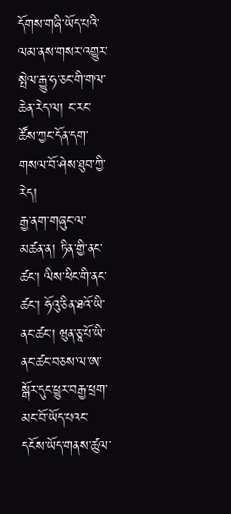དོགས་གཞི་ཡོད་པའི་ལམ་ནས་གསར་འགྱུར་སྤེལ་རྒྱུ་ཧ་ཅང་གི་གལ་ཆེན་རེད་ལ། ང་རང་ཚོས་ཀྱང་དོན་དག་གསལ་བོ་ཤེས་ཐུབ་ཀྱི་རེད།
རྒྱ་ནག་གཞུང་ལ་མཚན་ན། ཏིན་གྱི་ནང་ཚང་། ལིས་ཕིང་གི་ནང་ཚང་། ཧོའུ་ཅིན་ཐའོ་ཡི་ནང་ཚང་། ཝུན་ཅཱ་པོ་ཡི་ནང་ཚང་བཅས་ལ་ཨ་སྒོར་དུང་ཕྱུར་བརྒྱ་ཕྲག་མང་བོ་ཡོད་པའང་དངོས་ཡོད་གནས་ཚུལ་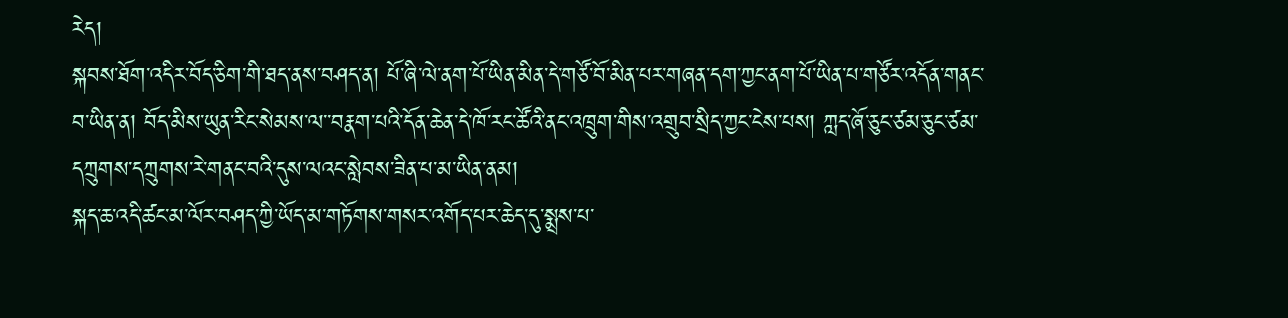རེད།
སྐབས་ཐོག་འདིར་བོད་ཅིག་གི་ཐད་ནས་བཤད་ན། པོ་ཞི་ལེ་ནག་པོ་ཡིན་མིན་དེ་གཙོ་བོ་མིན་པར་གཞན་དག་ཀྱང་ནག་པོ་ཡིན་པ་གཙོར་འདོན་གནང་བ་ཡིན་ན། བོད་མིས་ཡུན་རིང་སེམས་ལ་་བརྣག་པའི་དོན་ཆེན་དེ་ཁོ་རང་ཚོའི་ནང་འཁྲུག་གིས་འགྲུབ་སྲིད་ཀྱང་ངེས་པས། ཀླད་ཞོ་ཅུང་ཙམ་ཅུང་ཙམ་དཀྲུགས་དཀྲུགས་རེ་གནང་བའི་དུས་ལའང་སླེབས་ཟིན་པ་མ་ཡིན་ནམ།
སྐད་ཆ་འདི་ཚང་མ་ལོར་བཤད་ཀྱི་ཡོད་མ་གཏོགས་གསར་འགོད་པར་ཆེད་དུ་སྨྲས་པ་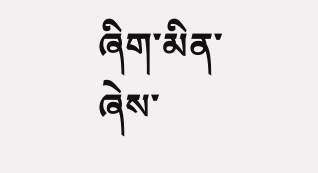ཞིག་མིན་ཞེས་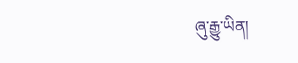ཞུ་རྒྱུ་ཡིན།